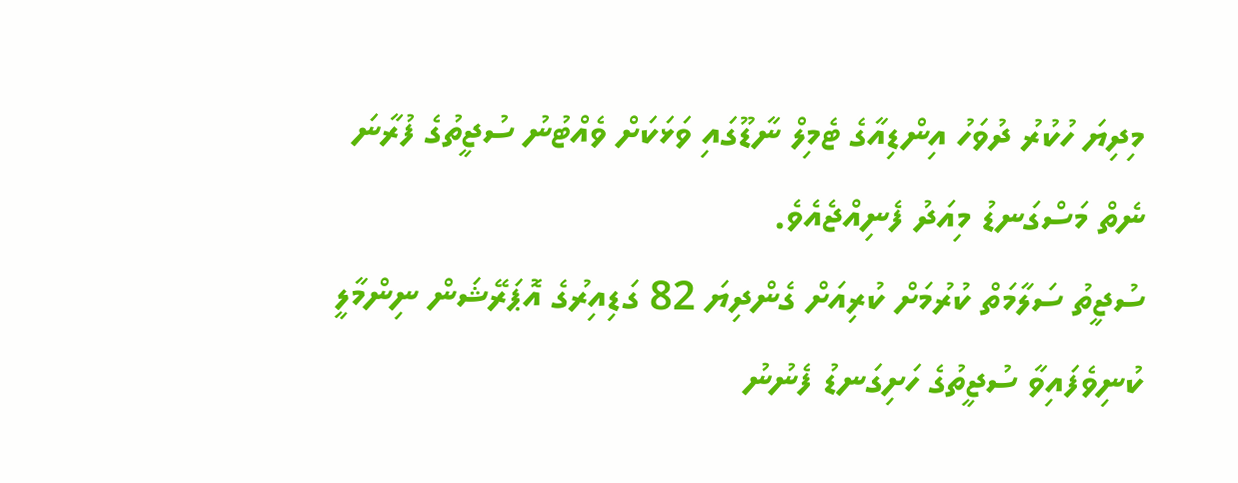މިދިޔަ ހުކުރު ދުވަހު އިންޑިއާގެ ޓެމިލް ނާޑޫގައި ވަޅަކަށް ވެއްޓުނު ސުޖީތުގެ ފުރާނަ ނެތް މަސްގަނޑު މިއަދު ފެނިއްޖެއެވެ.
ސުޖީތު ސަލާމަތް ކުރުމަށް ކުރިއަށް ގެންދިޔަ 82 ގަޑިއިރުގެ އޮޕަރޭޝަން ނިންމާލީ ކުނިވެފައިވާ ސުޖީތުގެ ހަށިގަނޑު ފެނުނު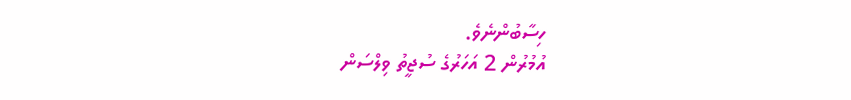ހިސާބުންނެވެ.
އުމުރުން 2 އަހަރުގެ ސުޖީތު ވިލްސަން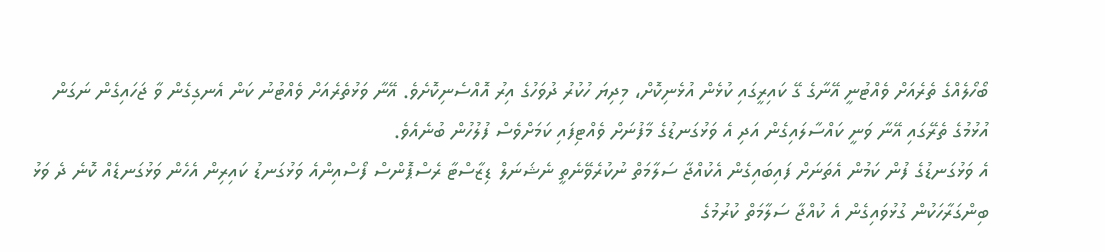ބޯހޯލެއްގެ ތެރެއަށް ވެއްޓުނީ އޭނާގެ ގޭ ކައިރީގައި ކުޅެން އުޅެނިކޮށް، މިދިޔަ ހުކުރު ދުވަހުގެ އިރު އޮއްސެނިކޮށެވެ. އޭނާ ވަޅުތެރެއަށް ވެއްޓުނު ކަން އެނގިގެން ވާ ޖަހައިގެން ނަގަން އުޅުމުގެ ތެރޭގައި އޭނާ ވަނީ ކައްސާލައިގެން އަދި އެ ވަޅުގަނޑުގެ މާފުނަށް ވެއްޓިފައި ކަމަށްވެސް ފުލުހުން ބުނެއެވެ.
އެ ވަޅުގަނޑުގެ ފުން ކަމުން އެތަނަށް ފައިބައިގެން އެކުއްޖާ ސަލާމަތް ނުކުރެވޭނެތީ ނެޝަނަލް ޑިޒާސްޓާ ރެސްޕޮންސް ފޯސްއިންއެ ވަޅުގަނޑު ކައިރިން އެހެން ވަޅުގަނޑެއް ކޮނެ ދެ ވަޅު ބިންގަރާހަކުން ގުޅުވައިގެން އެ ކުއްޖާ ސަލާމަތް ކުރުމުގެ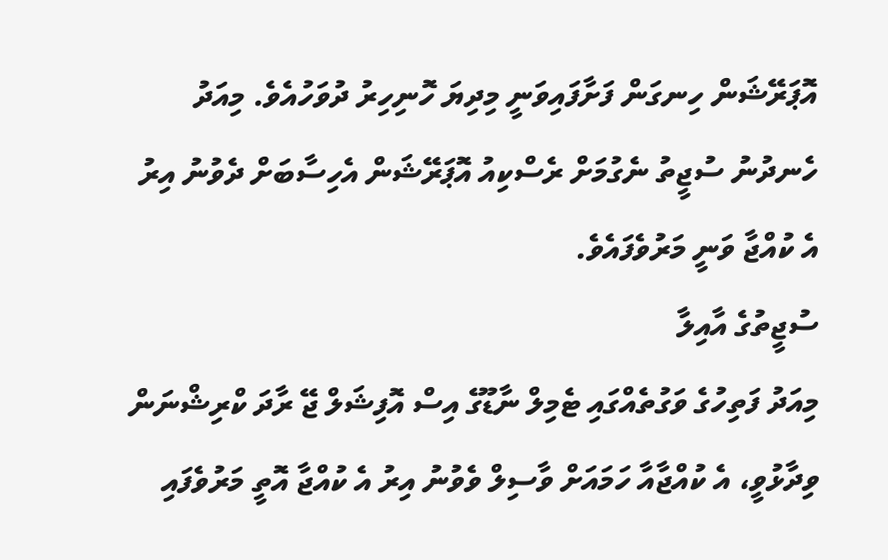އޮޕަރޭޝަން ހިނގަން ފަށާފައިވަނީ މިދިޔަ ހޮނިހިރު ދުވަހުއެވެ. މިއަދު ހެނދުނު ސުޖީތު ނެގުމަށް ރެސްކިއު އޮޕަރޭޝަން އެހިސާބަށް ދެވުނު އިރު އެ ކުއްޖާ ވަނީ މަރުވެފައެވެ.
ސުޖީތުގެ އާއިލާ
މިއަދު ފަތިހުގެ ވަގުތެއްގައި ޓެމިލް ނާޑޫގެ އިސް އޮފިޝަލް ޖޭ ރާދަ ކްރިޝްނަން ވިދާޅުވީ، އެ ކުއްޖާއާ ހަމައަށް ވާސިލް ވެވުނު އިރު އެ ކުއްޖާ އޮތީ މަރުވެފައި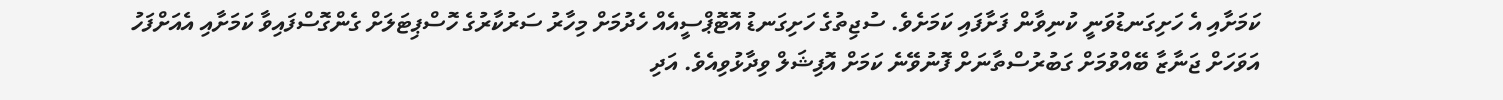ކަމަށާއި އެ ހަށިގަނޑުވަނީ ކުނިވާން ފަށާފައި ކަމަށެވެ. ސުޖިތުގެ ހަށިގަނޑު އޮޓޮޕްސީއެއް ހެދުމަށް މިހާރު ސަރުކާރުގެ ހޮސްޕިޓަލަށް ގެންގޮސްފައިވާ ކަމަށާއި އެއަށްފަހު އަވަހަށް ޖަނާޒާ ބޭއްވުމަށް ގަބުރުސްތާނަށް ފޮނުވޭނެ ކަމަށް އޮފިޝަލް ވިދާޅުވިއެވެ. އަދި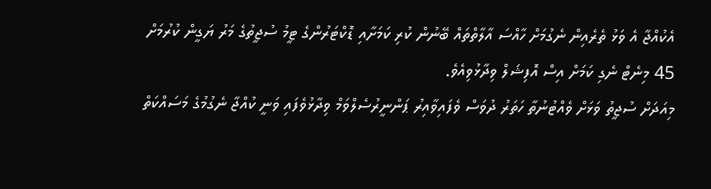އެކުއްޖާ އެ ވަޅު ތެރެއިން ނެގުމަށް ހާއްސަ އާލާތްތައް ބޭނުން ކުރި ކަމަށާއި ޑޮކްޓަރުންގެ ޓީމު ސުޖީތުގެ މަރު ޔަގީން ކުރުމަށް 45 މިނެޓް ނެގި ކަމަށް އިސް އޮފިޝަލް ވިދާޅުވިއެވެ.
މިއަދަށް ސުޖީތު ވަޅަށް ވެއްޓުނުތާ ހަތަރު ދުވަސް ވެފައިވާއިރު ޕަންނީރުސެލްވަމް ވިދާޅުވެފައި ވަނީ ކުއްޖާ ނެގުމުގެ މަސައްކަތް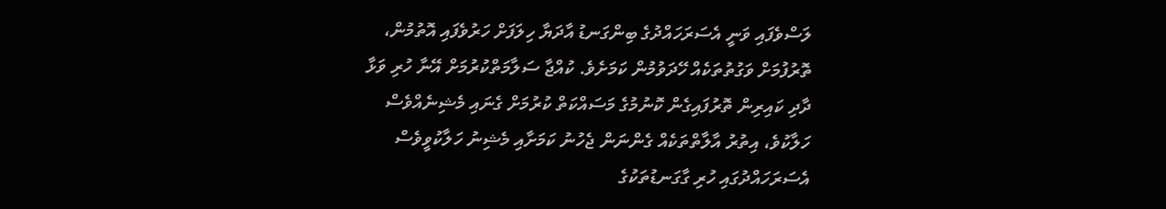ލަސްވެފައި ވަނީ އެސަރަހައްދުގެ ބިންގަނޑު އާދަޔާ ހިލަފަށް ހަރުވެފައި އޮތުމުން، ތޮރުފުމަށް ވަގުތުތަކެއް ހޭދަވުމުން ކަމަށެވެ. ކުއްޖާ ސަލާމަތްކުރުމަށް އޭނާ ހުރި ވަޅާ ދާދި ކައިރިން ތޮރުފައިގެން ކޮނުމުގެ މަސައްކަތް ކުރުމަށް ގެނައި މެޝިނެއްވެސް ހަލާކުވެ، އިތުރު އާލާތްތަކެއް ގެންނަން ޖެހުނު ކަމަށާއި މެޝިނު ހަލާކުވީވެސް އެސަރަހައްދުގައި ހުރި ގާގަނޑުތަކުގެ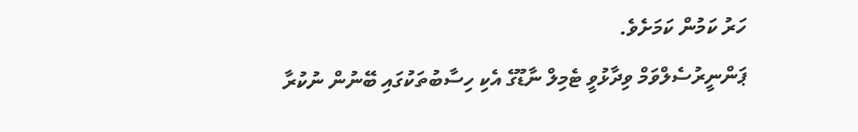ހަރު ކަމުން ކަމަށެވެ.
ޕަންނީރުސެލްވަމް ވިދާޅުވީ ޓެމިލް ނާޑޫގެ އެކި ހިސާބުތަކުގައި ބޭނުން ނުކުރާ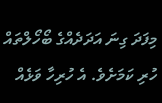މިފަދަ ގިނަ އަދަދެއްގެ ބޯހޯލްތައް ހުރި ކަމަށެވެ. އެ ހުރިހާ ވަޅެއް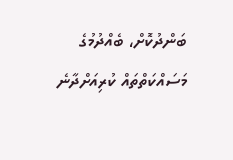ބަންދުކޮށް، ބެއްދުމުގެ މަސައްކަތްތައް ކުރިއަށްދާނެ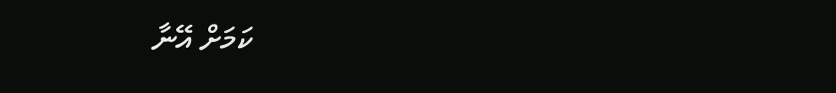ކަމަށް އޭނާ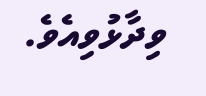ވިދާޅުވިއެވެ.